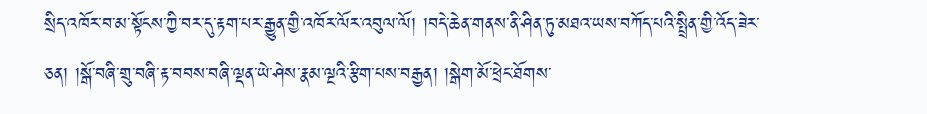སྲིད་འཁོར་བ་མ་སྟོངས་ཀྱི་བར་དུ་རྟག་པར་རྒྱུན་གྱི་འཁོར་ལོར་འབུལ་ལོ། །བདེ་ཆེན་གནས་ནི་ཤིན་ཏུ་མཐའ་ཡས་བཀོད་པའི་སྤྲིན་གྱི་འོད་ཟེར་ཅན། །སྒོ་བཞི་གྲུ་བཞི་རྟ་བབས་བཞི་ལྡན་ཡེ་ཤེས་རྣམ་ལྔའི་རྩིག་པས་བརྒྱན། །སྒེག་མོ་ཕྲེང་ཐོགས་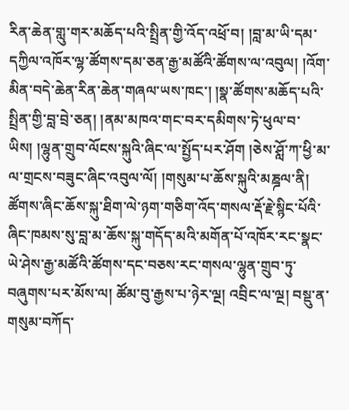རིན་ཆེན་གླུ་གར་མཆོད་པའི་སྤྲིན་གྱི་འོད་འཕྲོ་བ། །བླ་མ་ཡི་དམ་དཀྱིལ་འཁོར་ལྷ་ཚོགས་དམ་ཅན་རྒྱ་མཚོའི་ཚོགས་ལ་འབུལ། །འོག་མིན་བདེ་ཆེན་རིན་ཆེན་གཞལ་ཡས་ཁང་། །སྣ་ཚོགས་མཆོད་པའི་སྤྲིན་གྱི་བླ་བྲེ་ཅན། །ནམ་མཁའ་གང་བར་དམིགས་ཏེ་ཕུལ་བ་ཡིས། །ལྷུན་གྲུབ་ལོངས་སྐུའི་ཞིང་ལ་སྤྱོད་པར་ཤོག །ཅེས་ཤློ་ཀ་ཕྱི་མ་ལ་གྲངས་བཟུང་ཞིང་འབུལ་ལོ། །གསུམ་པ་ཆོས་སྐུའི་མཎྜལ་ནི། ཚོགས་ཞིང་ཆོས་སྐུ་ཐིག་ལེ་ཉག་གཅིག་འོད་གསལ་རྡོ་རྗེ་སྙིང་པོའི་ཞིང་ཁམས་སུ་བླ་མ་ཆོས་སྐུ་གདོད་མའི་མགོན་པོ་འཁོར་རང་སྣང་ཡེ་ཤེས་རྒྱ་མཚོའི་ཚོགས་དང་བཅས་རང་གསལ་ལྷུན་གྲུབ་ཏུ་བཞུགས་པར་མོས་ལ། ཚོམ་བུ་རྒྱས་པ་ཉེར་ལྔ། འབྲིང་ལ་ལྔ། བསྡུ་ན་གསུམ་བཀོད་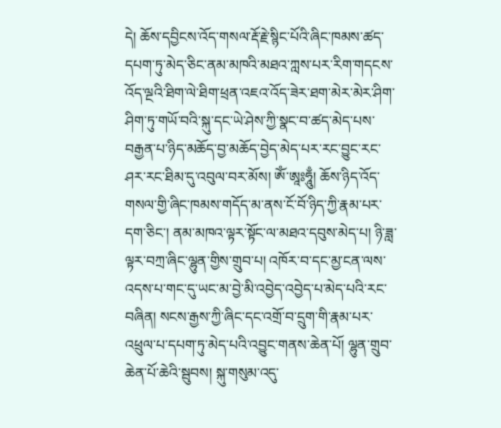དེ། ཆོས་དབྱིངས་འོད་གསལ་རྡོ་རྗེ་སྙིང་པོའི་ཞིང་ཁམས་ཚད་དཔག་ཏུ་མེད་ཅིང་ནམ་མཁའི་མཐའ་ཀླས་པར་རིག་གདངས་འོད་ལྔའི་ཐིག་ལེ་ཐིག་ཕྲན་འཇའ་འོད་ཟེར་ཐག་མེར་མེར་ཤིག་ཤིག་ཏུ་གཡོ་བའི་སྐུ་དང་ཡེ་ཤེས་ཀྱི་སྣང་བ་ཚད་མེད་པས་བརྒྱན་པ་ཉིད་མཆོད་བྱ་མཆོད་བྱེད་མེད་པར་རང་བྱུང་རང་ཤར་རང་ཐིམ་དུ་འབུལ་བར་མོས། ༀ་ཨཱཿཧཱུྃ། ཆོས་ཉིད་འོད་གསལ་གྱི་ཞིང་ཁམས་གདོད་མ་ནས་ངོ་བོ་ཉིད་ཀྱི་རྣམ་པར་དག་ཅིང་། ནམ་མཁའ་ལྟར་སྟོང་ལ་མཐའ་དབུས་མེད་པ། ཉི་ཟླ་ལྟར་བཀྲ་ཞིང་ལྷུན་གྱིས་གྲུབ་པ། འཁོར་བ་དང་མྱ་ངན་ལས་འདས་པ་གང་དུ་ཡང་མ་བྱེ་མི་འབྱེད་འབྱེད་པ་མེད་པའི་རང་བཞིན། སངས་རྒྱས་ཀྱི་ཞིང་དང་འགྲོ་བ་དྲུག་གི་རྣམ་པར་འཕྲུལ་པ་དཔག་ཏུ་མེད་པའི་འབྱུང་གནས་ཆེན་པོ། ལྷུན་གྲུབ་ཆེན་པོ་ཆེའི་སྦུབས། སྐུ་གསུམ་འདུ་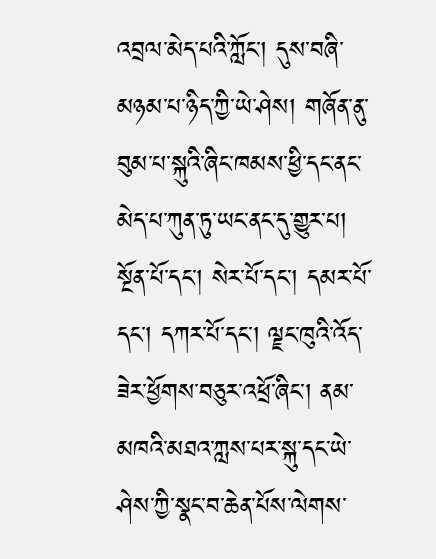འབྲལ་མེད་པའི་ཀློང་། དུས་བཞི་མཉམ་པ་ཉིད་ཀྱི་ཡེ་ཤེས། གཞོན་ནུ་བུམ་པ་སྐུའི་ཞིང་ཁམས་ཕྱི་དང་ནང་མེད་པ་ཀུན་ཏུ་ཡང་ནང་དུ་གྱུར་པ། སྔོན་པོ་དང་། སེར་པོ་དང་། དམར་པོ་དང་། དཀར་པོ་དང་། ལྗང་ཁུའི་འོད་ཟེར་ཕྱོགས་བཅུར་འཕྲོ་ཞིང་། ནམ་མཁའི་མཐའ་ཀླས་པར་སྐུ་དང་ཡེ་ཤེས་ཀྱི་སྣང་བ་ཆེན་པོས་ལེགས་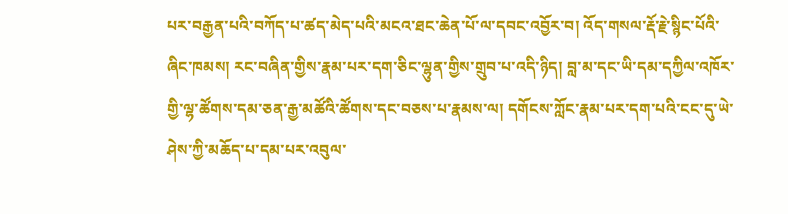པར་བརྒྱན་པའི་བཀོད་པ་ཚད་མེད་པའི་མངའ་ཐང་ཆེན་པོ་ལ་དབང་འབྱོར་བ། འོད་གསལ་རྡོ་རྗེ་སྙིང་པོའི་ཞིང་ཁམས། རང་བཞིན་གྱིས་རྣམ་པར་དག་ཅིང་ལྷུན་གྱིས་གྲུབ་པ་འདི་ཉིད། བླ་མ་དང་ཡི་དམ་དཀྱིལ་འཁོར་གྱི་ལྷ་ཚོགས་དམ་ཅན་རྒྱ་མཚོའི་ཚོགས་དང་བཅས་པ་རྣམས་ལ། དགོངས་ཀློང་རྣམ་པར་དག་པའི་ངང་དུ་ཡེ་ཤེས་ཀྱི་མཆོད་པ་དམ་པར་འབུལ་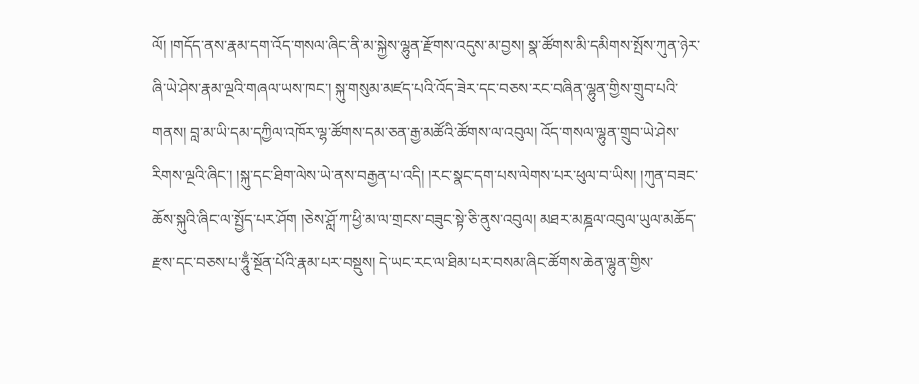ལོ། །གདོད་ནས་རྣམ་དག་འོད་གསལ་ཞིང་ནི་མ་སྐྱེས་ལྷུན་རྫོགས་འདུས་མ་བྱས། སྣ་ཚོགས་མི་དམིགས་སྤོས་ཀུན་ཉེར་ཞི་ཡེ་ཤེས་རྣམ་ལྔའི་གཞལ་ཡས་ཁང་། སྐུ་གསུམ་མཛད་པའི་འོད་ཟེར་དང་བཅས་རང་བཞིན་ལྷུན་གྱིས་གྲུབ་པའི་གནས། བླ་མ་ཡི་དམ་དཀྱིལ་འཁོར་ལྷ་ཚོགས་དམ་ཅན་རྒྱ་མཚོའི་ཚོགས་ལ་འབུལ། འོད་གསལ་ལྷུན་གྲུབ་ཡེ་ཤེས་རིགས་ལྔའི་ཞིང་། །སྐུ་དང་ཐིག་ལེས་ཡེ་ནས་བརྒྱན་པ་འདི། །རང་སྣང་དག་པས་ལེགས་པར་ཕུལ་བ་ཡིས། །ཀུན་བཟང་ཆོས་སྐུའི་ཞིང་ལ་སྤྱོད་པར་ཤོག །ཅེས་ཤློ་ཀ་ཕྱི་མ་ལ་གྲངས་བཟུང་སྟེ་ཅི་ནུས་འབུལ། མཐར་མཎྜལ་འབུལ་ཡུལ་མཆོད་རྫས་དང་བཅས་པ་ཧཱུྃ་སྔོན་པོའི་རྣམ་པར་བསྡུས། དེ་ཡང་རང་ལ་ཐིམ་པར་བསམ་ཞིང་ཚོགས་ཆེན་ལྷུན་གྱིས་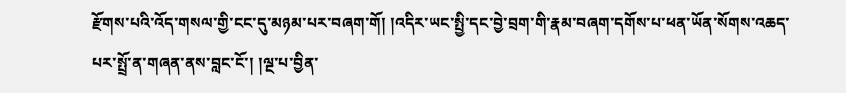རྫོགས་པའི་འོད་གསལ་གྱི་ངང་དུ་མཉམ་པར་བཞག་གོ། །འདིར་ཡང་སྤྱི་དང་བྱེ་བྲག་གི་རྣམ་བཞག་དགོས་པ་ཕན་ཡོན་སོགས་འཆད་པར་སྤྲོ་ན་གཞན་ནས་བླང་ངོ་། །ལྔ་པ་བྱིན་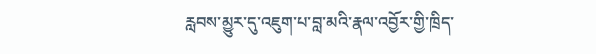རླབས་མྱུར་དུ་འཇུག་པ་བླ་མའི་རྣལ་འབྱོར་གྱི་ཁྲིད་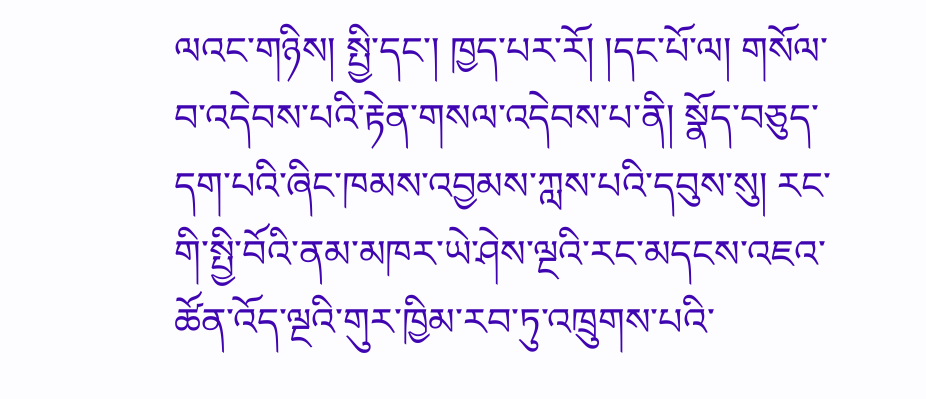ལའང་གཉིས། སྤྱི་དང་། ཁྱད་པར་རོ། །དང་པོ་ལ། གསོལ་བ་འདེབས་པའི་རྟེན་གསལ་འདེབས་པ་ནི། སྣོད་བཅུད་དག་པའི་ཞིང་ཁམས་འབྱམས་ཀླས་པའི་དབུས་སུ། རང་གི་སྤྱི་བོའི་ནམ་མཁར་ཡེ་ཤེས་ལྔའི་རང་མདངས་འཇའ་ཚོན་འོད་ལྔའི་གུར་ཁྱིམ་རབ་ཏུ་འཁྲུགས་པའི་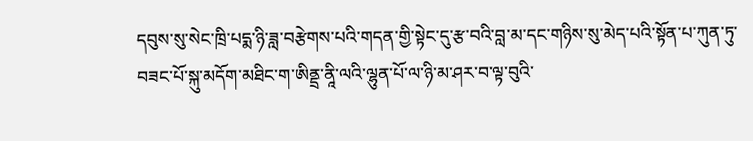དབུས་སུ་སེང་ཁྲི་པདྨ་ཉི་ཟླ་བརྩེགས་པའི་གདན་གྱི་སྟེང་དུ་རྩ་བའི་བླ་མ་དང་གཉིས་སུ་མེད་པའི་སྟོན་པ་ཀུན་ཏུ་བཟང་པོ་སྐུ་མདོག་མཐིང་ག་ཨིནྡྲ་ནཱི་ལའི་ལྷུན་པོ་ལ་ཉི་མ་ཤར་བ་ལྟ་བུའི་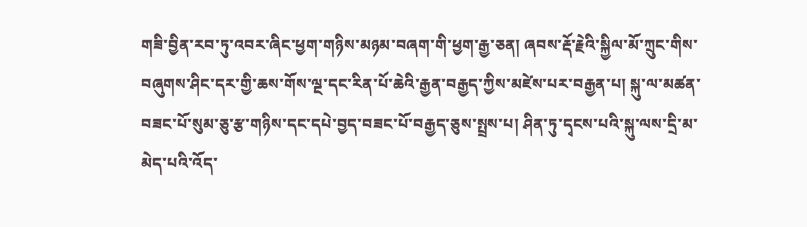གཟི་བྱིན་རབ་ཏུ་འབར་ཞིང་ཕྱག་གཉིས་མཉམ་བཞག་གི་ཕྱག་རྒྱ་ཅན། ཞབས་རྡོ་རྗེའི་སྐྱིལ་མོ་ཀྲུང་གིས་བཞུགས་ཤིང་དར་གྱི་ཆས་གོས་ལྔ་དང་རིན་པོ་ཆེའི་རྒྱན་བརྒྱད་ཀྱིས་མཛེས་པར་བརྒྱན་པ། སྐུ་ལ་མཚན་བཟང་པོ་སུམ་ཅུ་རྩ་གཉིས་དང་དཔེ་བྱད་བཟང་པོ་བརྒྱད་ཅུས་སྤྲས་པ། ཤིན་ཏུ་དྭངས་པའི་སྐུ་ལས་དྲི་མ་མེད་པའི་འོད་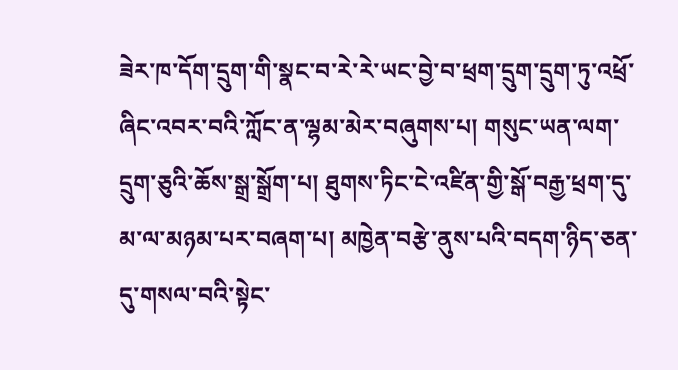ཟེར་ཁ་དོག་དྲུག་གི་སྣང་བ་རེ་རེ་ཡང་བྱེ་བ་ཕྲག་དྲུག་དྲུག་ཏུ་འཕྲོ་ཞིང་འབར་བའི་ཀློང་ན་ལྷམ་མེར་བཞུགས་པ། གསུང་ཡན་ལག་དྲུག་ཅུའི་ཆོས་སྒྲ་སྒྲོག་པ། ཐུགས་ཏིང་ངེ་འཛིན་གྱི་སྒོ་བརྒྱ་ཕྲག་དུ་མ་ལ་མཉམ་པར་བཞག་པ། མཁྱེན་བརྩེ་ནུས་པའི་བདག་ཉིད་ཅན་དུ་གསལ་བའི་སྟེང་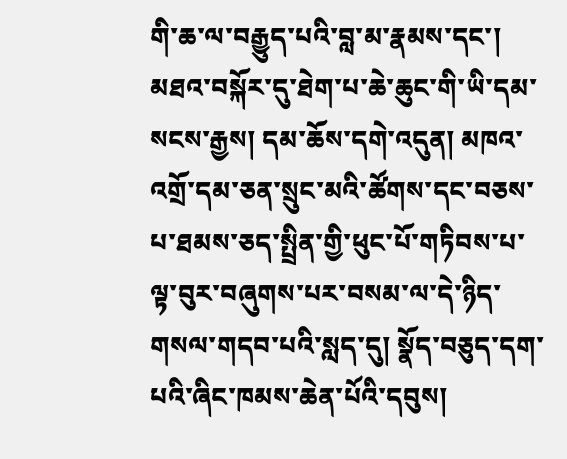གི་ཆ་ལ་བརྒྱུད་པའི་བླ་མ་རྣམས་དང་། མཐའ་བསྐོར་དུ་ཐེག་པ་ཆེ་ཆུང་གི་ཡི་དམ་སངས་རྒྱས། དམ་ཆོས་དགེ་འདུན། མཁའ་འགྲོ་དམ་ཅན་སྲུང་མའི་ཚོགས་དང་བཅས་པ་ཐམས་ཅད་སྤྲིན་གྱི་ཕུང་པོ་གཏིབས་པ་ལྟ་བུར་བཞུགས་པར་བསམ་ལ་དེ་ཉིད་གསལ་གདབ་པའི་སླད་དུ། སྣོད་བཅུད་དག་པའི་ཞིང་ཁམས་ཆེན་པོའི་དབུས།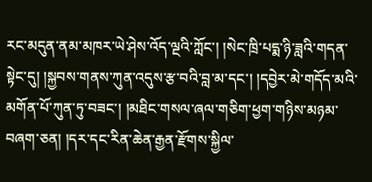རང་མདུན་ནམ་མཁར་ཡེ་ཤེས་འོད་ལྔའི་ཀློང་། །སེང་ཁྲི་པདྨ་ཉི་ཟླའི་གདན་སྟེང་དུ། །སྐྱབས་གནས་ཀུན་འདུས་རྩ་བའི་བླ་མ་དང་། །དབྱེར་མེ་གདོད་མའི་མགོན་པོ་ཀུན་ཏུ་བཟང་། །མཐིང་གསལ་ཞལ་གཅིག་ཕྱག་གཉིས་མཉམ་བཞག་ཅན། །དར་དང་རིན་ཆེན་རྒྱན་རྫོགས་སྐྱིལ་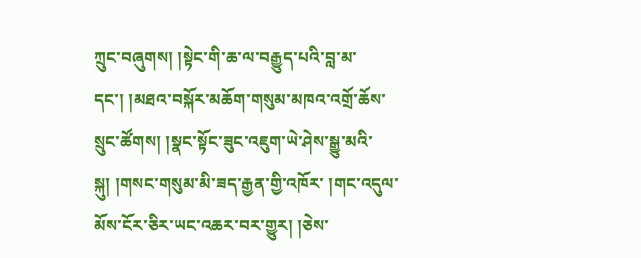ཀྲུང་བཞུགས། །སྟེང་གི་ཆ་ལ་བརྒྱུད་པའི་བླ་མ་དང་། །མཐའ་བསྐོར་མཆོག་གསུམ་མཁའ་འགྲོ་ཆོས་སྲུང་ཚོགས། །སྣང་སྟོང་ཟུང་འཇུག་ཡེ་ཤེས་སྒྱུ་མའི་སྐུ། །གསང་གསུམ་མི་ཟད་རྒྱན་གྱི་འཁོར་ །གང་འདུལ་མོས་ངོར་ཅིར་ཡང་འཆར་བར་གྱུར། །ཅེས་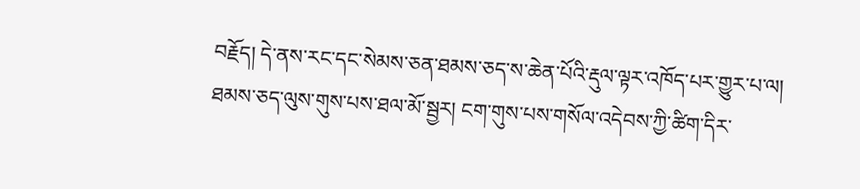བརྗོད། དེ་ནས་རང་དང་སེམས་ཅན་ཐམས་ཅད་ས་ཆེན་པོའི་རྡུལ་ལྟར་འཁོད་པར་གྱུར་པ་ལ། ཐམས་ཅད་ལུས་གུས་པས་ཐལ་མོ་སྦྱར། ངག་གུས་པས་གསོལ་འདེབས་ཀྱི་ཚིག་དིར་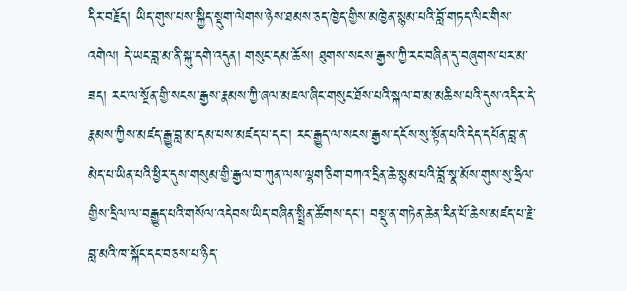དིར་བརྗོད། ཡིད་གུས་པས་སྐྱིད་སྡུག་ལེགས་ཉེས་ཐམས་ཅད་ཁྱེད་གྱིས་མཁྱེན་སྙམ་པའི་བློ་གཏད་ལིང་གིས་འགེལ། དེ་ཡང་བླ་མ་ནི་སྐུ་དགེ་འདུན། གསུང་དམ་ཆོས། ཐུགས་སངས་རྒྱས་ཀྱི་རང་བཞིན་དུ་བཞུགས་པར་མ་ཟད། རང་ལ་སྔོན་གྱི་སངས་རྒྱས་རྣམས་ཀྱི་ཞལ་མཇལ་ཞིང་གསུང་ཐོས་པའི་སྐལ་བ་མ་མཆིས་པའི་དུས་འདིར་དེ་རྣམས་ཀྱིས་མཛད་རྒྱུ་བླ་མ་དམ་པས་མཛད་པ་དང་། རང་རྒྱུད་ལ་སངས་རྒྱས་དངོས་སུ་སྟོན་པའི་དེད་དཔོན་བླ་ན་མེད་པ་ཡིན་པའི་ཕྱིར་དུས་གསུམ་གྱི་རྒྱལ་བ་ཀུན་ལས་ལྷག་ཅིག་བཀའ་དྲིན་ཆེ་སྙམ་པའི་བློ་སྣ་མོས་གུས་སུ་ཧྲིལ་གྱིས་དྲིལ་ལ་བརྒྱུད་པའི་གསོལ་འདེབས་ཡིད་བཞིན་སྤྲིན་ཚོགས་དང་། བསྡུ་ན་གཏེན་ཆེན་རིན་པོ་ཆེས་མཛད་པ་རྗེ་བླ་མའི་ཁ་སྐོང་དང་བཅས་པ་ཉིད་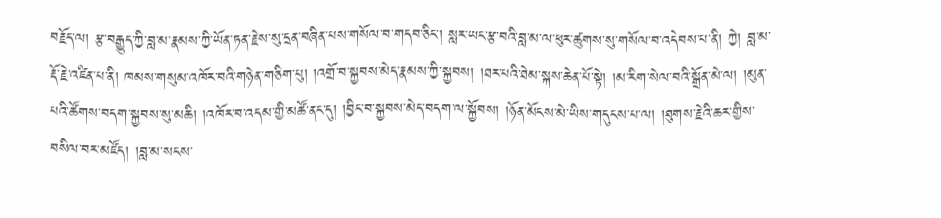བརྗོད་ལ། རྩ་བརྒྱུད་ཀྱི་བླ་མ་རྣམས་ཀྱི་ཡོན་ཏན་རྗེས་སུ་དྲན་བཞིན་པས་གསོལ་བ་གདབ་ཅིང་། སླར་ཡང་རྩ་བའི་བླ་མ་ལ་ཕུར་ཚུགས་སུ་གསོལ་བ་འདེབས་པ་ནི། ཀྱེ། བླ་མ་རྡོ་རྗེ་འཛིན་པ་ནི། ཁམས་གསུམ་འཁོར་བའི་གཉེན་གཅིག་པུ། །འགྲོ་བ་སྐྱབས་མེད་རྣམས་ཀྱི་སྐྱབས། །ཐར་པའི་ཐེམ་སྐས་ཆེན་པོ་སྟེ། །མ་རིག་སེལ་བའི་སྒྲོན་མེ་ལ། །མུན་པའི་ཚོགས་བདག་སྐྱབས་སུ་མཆི། །འཁོར་བ་འདམ་གྱི་མཚོ་ནང་དུ། །བྱིང་བ་སྐྱབས་མེད་བདག་ལ་སྐྱོབས། །ཉོན་མོངས་མེ་ཡིས་གདུངས་པ་ལ། །ཐུགས་རྗེའི་ཆར་གྱིས་བསིལ་བར་མཛོད། །བླ་མ་སངས་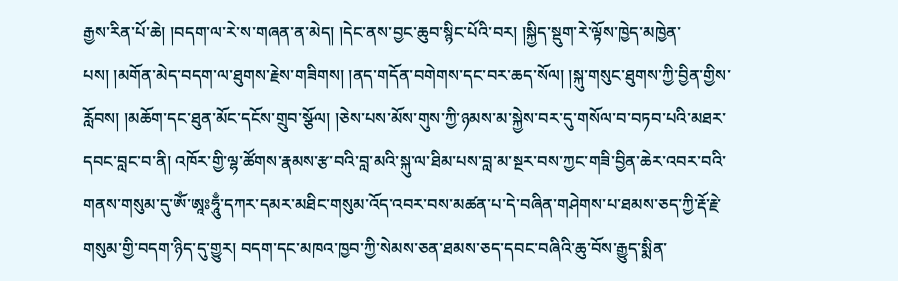རྒྱས་རིན་པོ་ཆེ། །བདག་ལ་རེ་ས་གཞན་ན་མེད། །དེང་ནས་བྱང་ཆུབ་སྙིང་པོའི་བར། །སྐྱིད་སྡུག་རེ་ལྟོས་ཁྱེད་མཁྱེན་པས། །མགོན་མེད་བདག་ལ་ཐུགས་རྗེས་གཟིགས། །ནད་གདོན་བགེགས་དང་བར་ཆད་སོལ། །སྐུ་གསུང་ཐུགས་ཀྱི་བྱིན་གྱིས་རློབས། །མཆོག་དང་ཐུན་མོང་དངོས་གྲུབ་སྩོལ། །ཅེས་པས་མོས་གུས་ཀྱི་ཉམས་མ་སྐྱེས་བར་དུ་གསོལ་བ་བཏབ་པའི་མཐར་དབང་བླང་བ་ནི། འཁོར་གྱི་ལྷ་ཚོགས་རྣམས་རྩ་བའི་བླ་མའི་སྐུ་ལ་ཐིམ་པས་བླ་མ་སྔར་བས་ཀྱང་གཟི་བྱིན་ཆེར་འབར་བའི་གནས་གསུམ་དུ་ༀ་ཨཱཿཧཱུྃ་དཀར་དམར་མཐིང་གསུམ་འོད་འབར་བས་མཚན་པ་དེ་བཞིན་གཤེགས་པ་ཐམས་ཅད་ཀྱི་རྡོ་རྗེ་གསུམ་གྱི་བདག་ཉིད་དུ་གྱུར། བདག་དང་མཁའ་ཁྱབ་ཀྱི་སེམས་ཅན་ཐམས་ཅད་དབང་བཞིའི་ཆུ་བོས་རྒྱུད་སྨིན་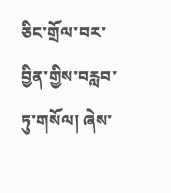ཅིང་གྲོལ་བར་བྱིན་གྱིས་བརླབ་ཏུ་གསོལ། ཞེས་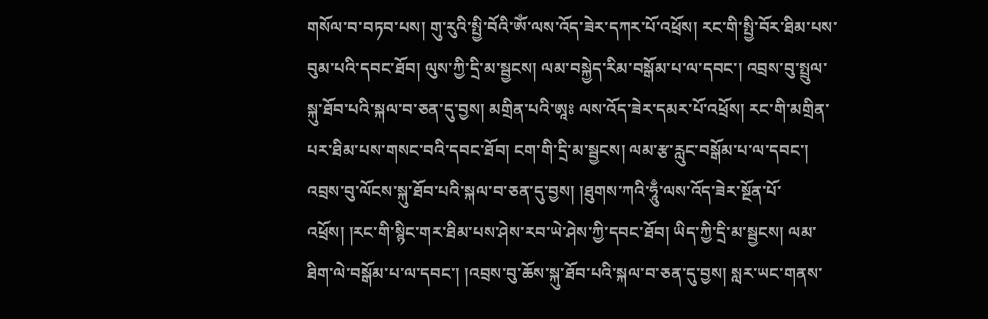གསོལ་བ་བཏབ་པས། གུ་རུའི་སྤྱི་བོའི་ༀ་ལས་འོད་ཟེར་དཀར་པོ་འཕྲོས། རང་གི་སྤྱི་བོར་ཐིམ་པས་བུམ་པའི་དབང་ཐོབ། ལུས་ཀྱི་དྲི་མ་སྦྱངས། ལམ་བསྐྱེད་རིམ་བསྒོམ་པ་ལ་དབང་། འབྲས་བུ་སྤྲུལ་སྐུ་ཐོབ་པའི་སྐལ་བ་ཅན་དུ་བྱས། མགྲིན་པའི་ཨཱཿ ལས་འོད་ཟེར་དམར་པོ་འཕྲོས། རང་གི་མགྲིན་པར་ཐིམ་པས་གསང་བའི་དབང་ཐོབ། ངག་གི་དྲི་མ་སྦྱངས། ལམ་རྩ་རླུང་བསྒོམ་པ་ལ་དབང་། འབྲས་བུ་ལོངས་སྐུ་ཐོབ་པའི་སྐལ་བ་ཅན་དུ་བྱས། །ཐུགས་ཀའི་ཧཱུྃ་ལས་འོད་ཟེར་སྔོན་པོ་འཕྲོས། །རང་གི་སྙིང་གར་ཐིམ་པས་ཤེས་རབ་ཡེ་ཤེས་ཀྱི་དབང་ཐོབ། ཡིད་ཀྱི་དྲི་མ་སྦྱངས། ལམ་ཐིག་ལེ་བསྒོམ་པ་ལ་དབང་། །འབྲས་བུ་ཆོས་སྐུ་ཐོབ་པའི་སྐལ་བ་ཅན་དུ་བྱས། སླར་ཡང་གནས་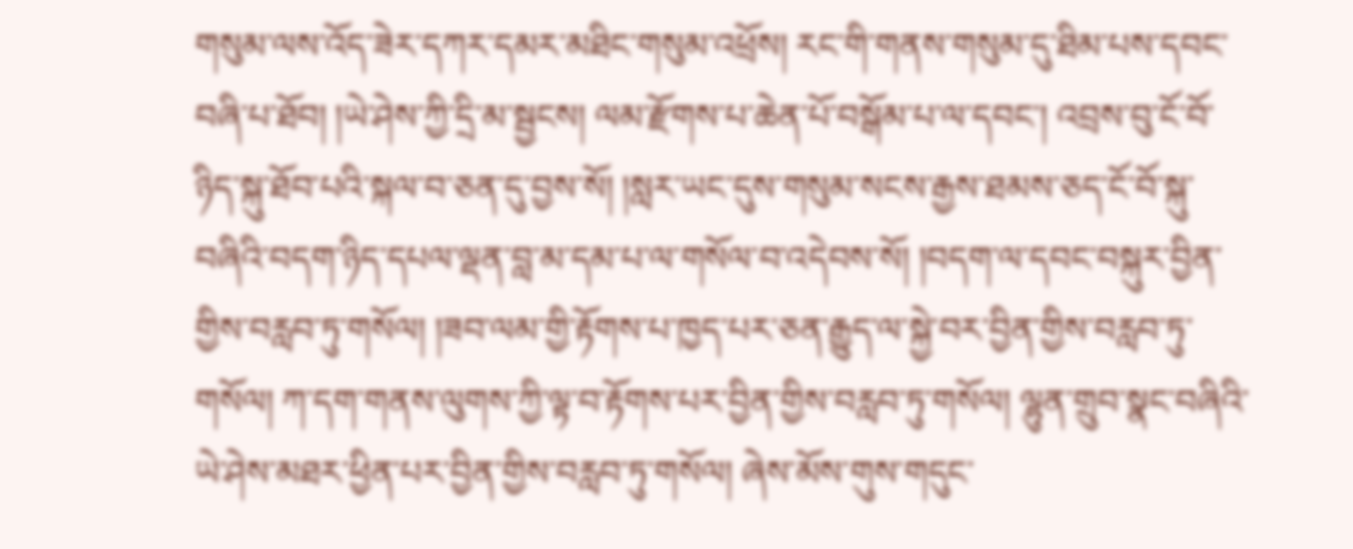གསུམ་ལས་འོད་ཟེར་དཀར་དམར་མཐིང་གསུམ་འཕྲོས། རང་གི་གནས་གསུམ་དུ་ཐིམ་པས་དབང་བཞི་པ་ཐོབ། །ཡེ་ཤེས་ཀྱི་དྲི་མ་སྦྱངས། ལམ་རྫོགས་པ་ཆེན་པོ་བསྒོམ་པ་ལ་དབང་། འབྲས་བུ་ངོ་བོ་ཉིད་སྐུ་ཐོབ་པའི་སྐལ་བ་ཅན་དུ་བྱས་སོ། །སླར་ཡང་དུས་གསུམ་སངས་རྒྱས་ཐམས་ཅད་ངོ་བོ་སྐུ་བཞིའི་བདག་ཉིད་དཔལ་ལྡན་བླ་མ་དམ་པ་ལ་གསོལ་བ་འདེབས་སོ། །བདག་ལ་དབང་བསྐུར་བྱིན་གྱིས་བརླབ་ཏུ་གསོལ། །ཟབ་ལམ་གྱི་རྟོགས་པ་ཁྱད་པར་ཅན་རྒྱུད་ལ་སྐྱེ་བར་བྱིན་གྱིས་བརླབ་ཏུ་གསོལ། ཀ་དག་གནས་ལུགས་ཀྱི་ལྟ་བ་རྟོགས་པར་བྱིན་གྱིས་བརླབ་ཏུ་གསོལ། ལྷུན་གྲུབ་སྣང་བཞིའི་ཡེ་ཤེས་མཐར་ཕྱིན་པར་བྱིན་གྱིས་བརླབ་ཏུ་གསོལ། ཞེས་མོས་གུས་གདུང་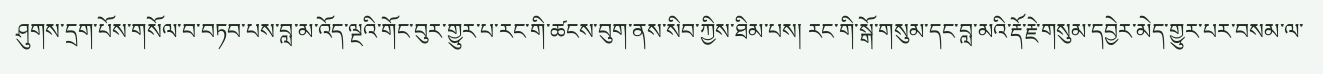ཤུགས་དྲག་པོས་གསོལ་བ་བཏབ་པས་བླ་མ་འོད་ལྔའི་གོང་བུར་གྱུར་པ་རང་གི་ཚངས་བུག་ནས་སིབ་ཀྱིས་ཐིམ་པས། རང་གི་སྒོ་གསུམ་དང་བླ་མའི་རྡོ་རྗེ་གསུམ་དབྱེར་མེད་གྱུར་པར་བསམ་ལ་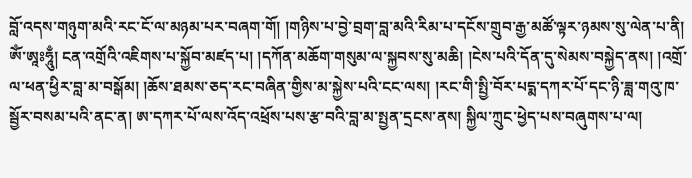བློ་འདས་གཉུག་མའི་རང་ངོ་ལ་མཉམ་པར་བཞག་གོ། །གཉིས་པ་བྱེ་བྲག་བླ་མའི་རིམ་པ་དངོས་གྲུབ་རྒྱ་མཚོ་ལྟར་ཉམས་སུ་ལེན་པ་ནི། ༀ་ཨཱཿཧཱུྃ། ངན་འགྲོའི་འཇིགས་པ་སྐྱོབ་མཛད་པ། །དཀོན་མཆོག་གསུམ་ལ་སྐྱབས་སུ་མཆི། །ངེས་པའི་དོན་དུ་སེམས་བསྐྱེད་ནས། །འགྲོ་ལ་ཕན་ཕྱིར་བླ་མ་བསྒོམ། །ཆོས་ཐམས་ཅད་རང་བཞིན་གྱིས་མ་སྐྱེས་པའི་ངང་ལས། །རང་གི་སྤྱི་བོར་པདྨ་དཀར་པོ་དང་ཉི་ཟླ་གའུ་ཁ་སྦྱོར་བསམ་པའི་ནང་ན། ཨ་དཀར་པོ་ལས་འོད་འཕྲོས་པས་རྩ་བའི་བླ་མ་སྤྱན་དྲངས་ནས། སྐྱིལ་ཀྲུང་ཕྱེད་པས་བཞུགས་པ་ལ།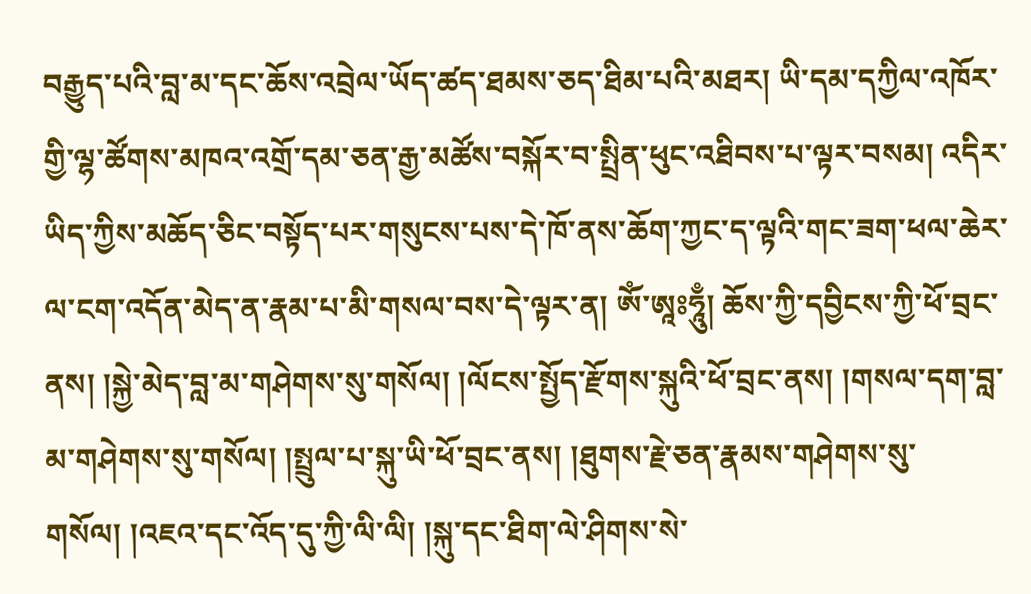བརྒྱུད་པའི་བླ་མ་དང་ཆོས་འབྲེལ་ཡོད་ཚད་ཐམས་ཅད་ཐིམ་པའི་མཐར། ཡི་དམ་དཀྱིལ་འཁོར་གྱི་ལྷ་ཚོགས་མཁའ་འགྲོ་དམ་ཅན་རྒྱ་མཚོས་བསྐོར་བ་སྤྲིན་ཕུང་འཐིབས་པ་ལྟར་བསམ། འདིར་ཡིད་ཀྱིས་མཆོད་ཅིང་བསྟོད་པར་གསུངས་པས་དེ་ཁོ་ནས་ཆོག་ཀྱང་ད་ལྟའི་གང་ཟག་ཕལ་ཆེར་ལ་ངག་འདོན་མེད་ན་རྣམ་པ་མི་གསལ་བས་དེ་ལྟར་ན། ༀ་ཨཱཿཧཱུྃ། ཆོས་ཀྱི་དབྱིངས་ཀྱི་ཕོ་བྲང་ནས། །སྐྱེ་མེད་བླ་མ་གཤེགས་སུ་གསོལ། །ལོངས་སྤྱོད་རྫོགས་སྐུའི་ཕོ་བྲང་ནས། །གསལ་དག་བླ་མ་གཤེགས་སུ་གསོལ། །སྤྲུལ་པ་སྐུ་ཡི་ཕོ་བྲང་ནས། །ཐུགས་རྗེ་ཅན་རྣམས་གཤེགས་སུ་གསོལ། །འཇའ་དང་འོད་དུ་ཀྱི་ལི་ལི། །སྐུ་དང་ཐིག་ལེ་ཤིགས་སེ་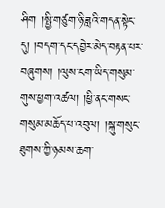ཤིག །སྤྱི་གཙུག་ཉི་ཟླའི་གདན་སྟེང་དུ། །བདག་དང་དབྱེར་མེད་བརྟན་པར་བཞུགས། །ལུས་ངག་ཡིད་གསུམ་གུས་ཕྱག་འཚལ། །ཕྱི་ནང་གསང་གསུམ་མཆོད་པ་འབུལ། །སྐུ་གསུང་ཐུགས་ཀྱི་ཉམས་ཆག་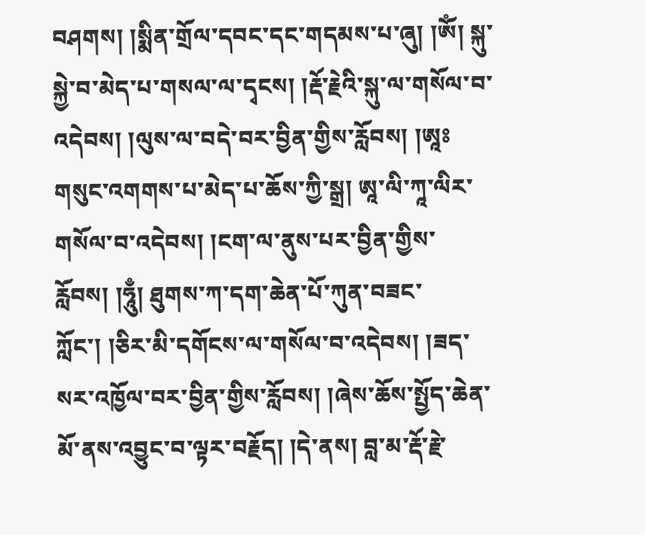བཤགས། །སྨིན་གྲོལ་དབང་དང་གདམས་པ་ཞུ། །ༀ། སྐུ་སྐྱེ་བ་མེད་པ་གསལ་ལ་དྭངས། །རྡོ་རྗེའི་སྐུ་ལ་གསོལ་བ་འདེབས། །ལུས་ལ་བདེ་བར་བྱིན་གྱིས་རློབས། །ཨཱཿ གསུང་འགགས་པ་མེད་པ་ཆོས་ཀྱི་སྒྲ། ཨཱ་ལི་ཀཱ་ལིར་གསོལ་བ་འདེབས། །ངག་ལ་ནུས་པར་བྱིན་གྱིས་རློབས། །ཧཱུྃ། ཐུགས་ཀ་དག་ཆེན་པོ་ཀུན་བཟང་ཀློང་། །ཅིར་མི་དགོངས་ལ་གསོལ་བ་འདེབས། །ཟད་སར་འཁྱོལ་བར་བྱིན་གྱིས་རློབས། །ཞེས་ཆོས་སྤྱོད་ཆེན་མོ་ནས་འབྱུང་བ་ལྟར་བརྗོད། །དེ་ནས། བླ་མ་རྡོ་རྗེ་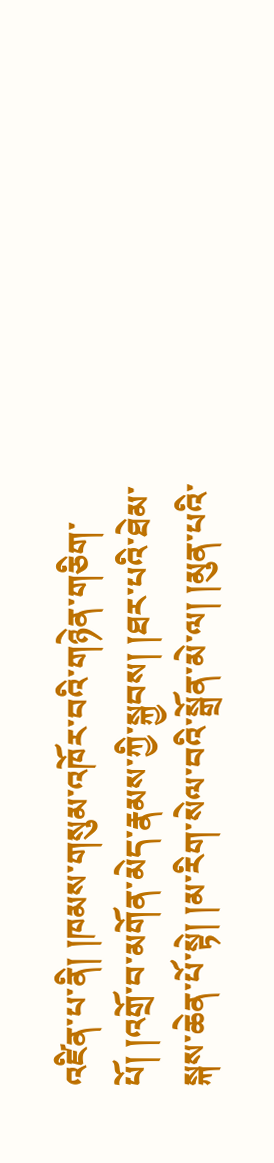འཛིན་པ་ནི། །ཁམས་གསུམ་འཁོར་བའི་གཉེན་གཅིག་པོ། །འགྲོ་བ་མགོན་མེད་རྣམས་ཀྱི་སྐྱབས། །ཐར་པའི་ཐེམ་སྐས་ཆེན་པོ་སྟེ། །མ་རིག་སེལ་བའི་སྒྲོན་མེ་ལ། །མུན་པའི་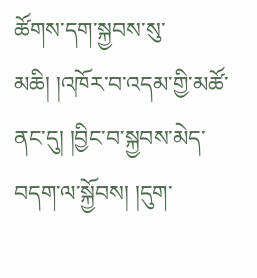ཚོགས་དག་སྐྱབས་སུ་མཆི། །འཁོར་བ་འདམ་གྱི་མཚོ་ནང་དུ། །བྱིང་བ་སྐྱབས་མེད་བདག་ལ་སྐྱོབས། །དུག་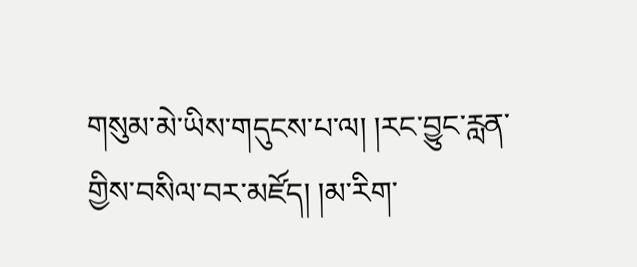གསུམ་མེ་ཡིས་གདུངས་པ་ལ། །རང་བྱུང་རླན་གྱིས་བསིལ་བར་མཛོད། །མ་རིག་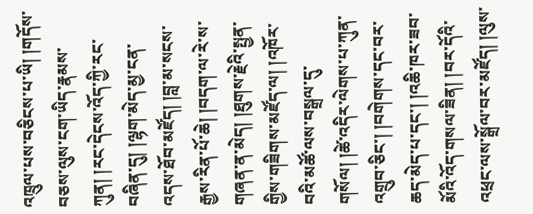འཁྲུལ་པས་བཅིངས་པ་ཡི། །གདོས་བཅས་ལུས་ངག་ཡིད་རྣམས་ཀུན། །རང་དེངས་འོད་ཀྱི་རང་བཞིན་དུ། །ལྷག་མེད་མྱ་ངན་འདས་ཐོབ་མཛོད། །བླ་མ་སངས་རྒྱས་རིན་པོ་ཆེ། །བདག་ལ་རེ་ས་གཞན་ན་མེད། །ཐུགས་རྗེའི་སྤྱན་གྱིས་གཟིགས་མཛོད་ལ། །འཁོར་བའི་མཚོ་ལས་བསྒྲལ་དུ་གསོལ། །ཚེ་འདིར་ལེགས་པ་ཀུན་འགྲུབ་ཅིང་། །བགེགས་དང་བར་ཆད་མེད་པ་དང་། །འཆི་ཁར་ཟབ་མོའི་འོད་གསལ་ཟིན། །བར་དོའི་འཕྲང་ལས་སྒྲོལ་བར་མཛོད། །ལུས་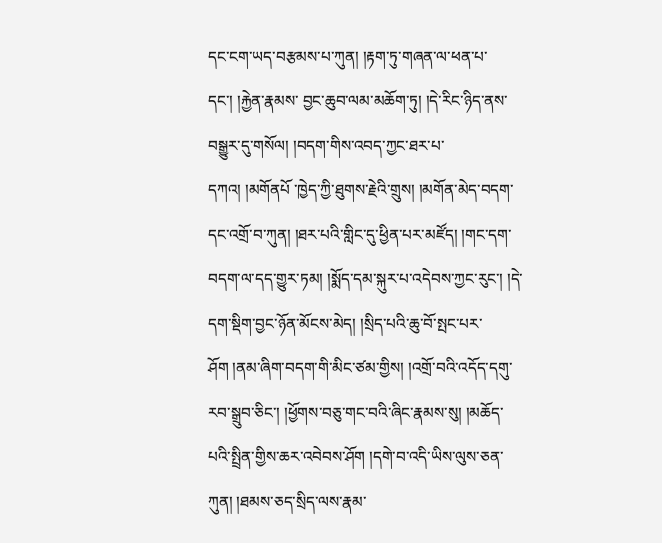དང་ངག་ཡད་བརྩམས་པ་ཀུན། །རྟག་ཏུ་གཞན་ལ་ཕན་པ་དང་། །རྐྱེན་རྣམས་ བྱང་ཆུབ་ལམ་མཆོག་ཏུ། །དེ་རིང་ཉིད་ནས་བསྒྱུར་དུ་གསོལ། །བདག་གིས་འབད་ཀྱང་ཐར་པ་དཀའ། །མགོནཔོ ་ཁྱེད་ཀྱི་ཐུགས་རྗེའི་གྲུས། །མགོན་མེད་བདག་དང་འགྲོ་བ་ཀུན། །ཐར་པའི་གླིང་དུ་ཕྱིན་པར་མཛོད། །གང་དག་བདག་ལ་དད་གྱུར་ཏམ། །སྨོད་དམ་སྐུར་པ་འདེབས་ཀྱང་རུང་། །དེ་དག་སྡིག་བྱང་ཉོན་མོངས་མེད། །སྲིད་པའི་ཆུ་བོ་སྤང་པར་ཤོག །ནམ་ཞིག་བདག་གི་མིང་ཙམ་གྱིས། །འགྲོ་བའི་འདོད་དགུ་རབ་སྒྲུབ་ཅིང་། །ཕྱོགས་བཅུ་གང་བའི་ཞིང་རྣམས་སུ། །མཆོད་པའི་སྤྲིན་གྱིས་ཆར་འབེབས་ཤོག །དགེ་བ་འདི་ཡིས་ལུས་ཅན་ཀུན། །ཐམས་ཅད་སྲིད་ལས་རྣམ་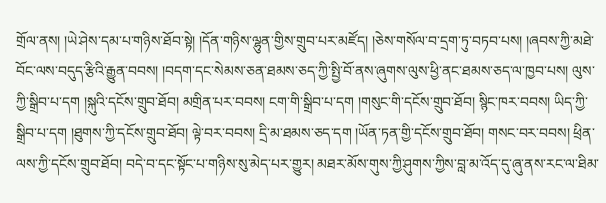གྲོལ་ནས། །ཡེ་ཤེས་དམ་པ་གཉིས་ཐོབ་སྟེ། །དོན་གཉིས་ལྷུན་གྱིས་གྲུབ་པར་མཛོད། །ཅེས་གསོལ་བ་དྲག་ཏུ་བཏབ་པས། །ཞབས་ཀྱི་མཐེ་བོང་ལས་བདུད་རྩིའི་རྒྱུན་བབས། །བདག་དང་སེམས་ཅན་ཐམས་ཅད་ཀྱི་སྤྱི་བོ་ནས་ཞུགས་ལུས་ཕྱི་ནང་ཐམས་ཅད་ལ་ཁྱབ་པས། ལུས་ཀྱི་སྒྲིབ་པ་དག །སྐུའི་དངོས་གྲུབ་ཐོབ། མགྲིན་པར་བབས། ངག་གི་སྒྲིབ་པ་དག །གསུང་གི་དངོས་གྲུབ་ཐོབ། སྙིང་ཁར་བབས། ཡིད་ཀྱི་སྒྲིབ་པ་དག །ཐུགས་ཀྱི་དངོས་གྲུབ་ཐོབ། ལྟེ་བར་བབས། དྲི་མ་ཐམས་ཅད་དག །ཡོན་ཏན་གྱི་དངོས་གྲུབ་ཐོབ། གསང་བར་བབས། ཕྲིན་ལས་ཀྱི་དངོས་གྲུབ་ཐོབ། བདེ་བ་དང་སྟོང་པ་གཉིས་སུ་མེད་པར་གྱུར། མཐར་མོས་གུས་ཀྱི་ཤུགས་ཀྱིས་བླ་མ་འོད་དུ་ཞུ་ནས་རང་ལ་ཐིམ་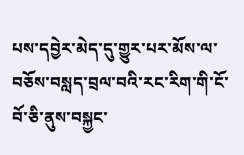པས་དབྱེར་མེད་དུ་གྱུར་པར་མོས་ལ་བཅོས་བསླད་བྲལ་བའི་རང་རིག་གི་ངོ་བོ་ཅི་ནུས་བསྐྱང་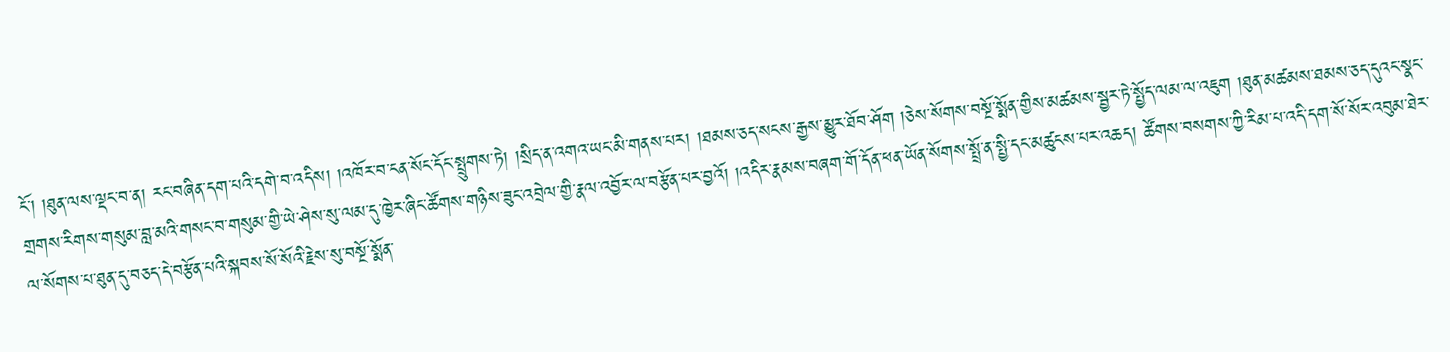ངོ་། །ཐུན་ལས་ལྡང་བ་ན། རང་བཞིན་དག་པའི་དགེ་བ་འདིས། །འཁོར་བ་ངན་སོང་དོང་སྤྲུགས་ཏེ། །སྲིད་ན་འགའ་ཡང་མི་གནས་པར། །ཐམས་ཅད་སངས་རྒྱས་མྱུར་ཐོབ་ཤོག །ཅེས་སོགས་བསྔོ་སྨོན་གྱིས་མཚམས་སྦྱར་ཏེ་སྤྱོད་ལམ་ལ་འཇུག །ཐུན་མཚམས་ཐམས་ཅད་དུའང་སྣང་གྲགས་རིགས་གསུམ་བླ་མའི་གསང་བ་གསུམ་གྱི་ཡེ་ཤེས་སུ་ལམ་དུ་ཁྱེར་ཞིང་ཚོགས་གཉིས་ཟུང་འབྲེལ་གྱི་རྣལ་འབྱོར་ལ་བརྩོན་པར་བྱའོ། །འདིར་རྣམས་བཞག་གོ་དོན་ཕན་ཡོན་སོགས་སྤྲོ་ན་སྤྱི་དང་མཚུངས་པར་འཆད། ཚོགས་བསགས་ཀྱི་རིམ་པ་འདི་དག་སོ་སོར་འབུམ་ཐེར་ལ་སོགས་པ་ཐུན་དུ་བཅད་དེ་བརྩོན་པའི་སྐབས་སོ་སོའི་རྗེས་སུ་བསྔོ་སྨོན་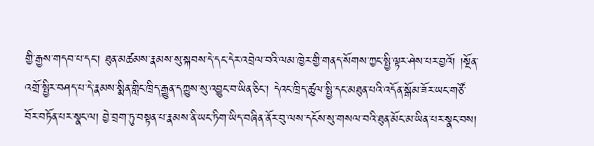གྱི་རྒྱས་གདབ་པ་དང་། ཐུན་མཚམས་རྣམས་སུ་སྐབས་དེ་དང་དེར་འབྲེལ་བའི་ལམ་ཁྱེར་གྱི་གནད་སོགས་ཀྱང་སྤྱི་ལྟར་ཤེས་པར་བྱའོ། །སྔོན་འགྲོ་སྤྱིར་བཤད་པ་དེ་རྣམས་སྨིན་གླིང་ཁྲིད་རྒྱུན་དཀྱུས་སུ་འབྱུང་བ་ཡིན་ཅིང་། དེའང་ཁྲིད་ཚུལ་སྤྱི་དང་མཐུན་པའི་འདོན་སྒོམ་ཟོར་ཡང་གཙོ་བོར་བཏོན་པར་སྣང་ལ། བྱེ་བྲག་ཏུ་བསྟན་པ་རྣམས་ནི་ཡང་ཏིག་ཡིད་བཞིན་ནོར་བུ་ལས་དངོས་སུ་གསལ་བའི་ཐུན་མོང་མ་ཡིན་པར་སྣང་བས།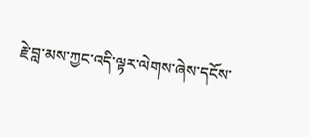རྗེ་བླ་མས་ཀྱང་འདི་ལྟར་ལེགས་ཞེས་དངོས་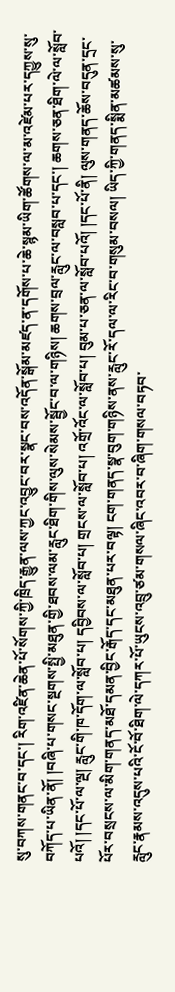སུ་བཀས་གནང་བ་དང་། རིག་འཛིན་ཆེན་པོ་སོགས་ཀྱི་ཁྲིད་རྒྱུན་ལས་ཀྱང་འབྱུང་བར་སྣང་བས་འདོན་སྒོམ་མཛད་ན་དགོས་པ་ཆེ་སྙམ་ཡིག་ཚོགས་ལ་མ་འཛེམ་པར་དཀྱུས་སུ་བཀོད་པ་ཡིན་ནོ། །བཞི་པ་གསང་སྔགས་སྤྱི་མཐུན་གྱི་ཐབས་ལམ་རླུང་ཐིག་གིས་ལུས་སེམས་སྦྱོང་བ་ལ་གཉིས། ཆགས་བྲལ་རླུང་ལ་བསླབ་པ་དང་། ཆགས་ཅན་ཐིག་ལེ་ལ་སློབ་པའོ། །དང་པོ་ལ་ལྔ། རླུང་གི་ཁ་དོག་ལ་སློབ་པ། དབྱིབས་ལ་སློབ་པ། གྲངས་ལ་སློབ་པ། འགྲོ་འོང་ལ་སློབ་པ། བུམ་པ་ཅན་ལ་སློབ་པའོ། །དང་པོ་ནི། ལུས་གནད་ཆོས་བདུན་དྲང་པོར་བསྲངས་ལ་མིག་གནད་མཐོ་དམན་བྱིང་རྒོད་དང་མཐུན་པར་བལྟ། ངག་གནད་སྣ་བུག་གཉིས་ནས་རླུང་རོ་དལ་ལ་རིང་བ་གསུམ་བསལ། ཡིད་ཀྱི་གནད་སྨིན་མཚམས་སུ་རླུང་རྣམས་འདུས་པའི་ངོ་བོ་ཐིག་ལེ་དཀར་པོ་ཡུངས་འབྲུ་ཙམ་གསལ་ཞིང་འབར་བ་ཞིག་གསལ་བཏབ་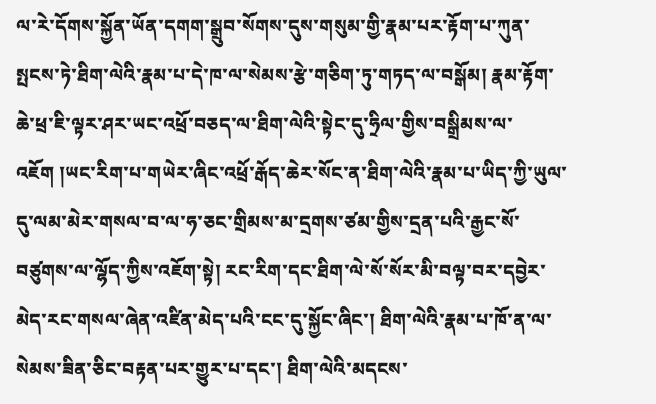ལ་རེ་དོགས་སྐྱོན་ཡོན་དགག་སྒྲུབ་སོགས་དུས་གསུམ་གྱི་རྣམ་པར་རྟོག་པ་ཀུན་སྤངས་ཏེ་ཐིག་ལེའི་རྣམ་པ་དེ་ཁ་ལ་སེམས་རྩེ་གཅིག་ཏུ་གཏད་ལ་བསྒོམ། རྣམ་རྟོག་ཆེ་ཕྲ་ཇི་ལྟར་ཤར་ཡང་འཕྲོ་བཅད་ལ་ཐིག་ལེའི་སྟེང་དུ་ཧྲིལ་གྱིས་བསྒྲིམས་ལ་འཇོག །ཡང་རིག་པ་གཡེར་ཞིང་འཕྲོ་རྒོད་ཆེར་སོང་ན་ཐིག་ལེའི་རྣམ་པ་ཡིད་ཀྱི་ཡུལ་དུ་ལམ་མེར་གསལ་བ་ལ་ཧ་ཅང་གྲིམས་མ་དྲགས་ཙམ་གྱིས་དྲན་པའི་རྒྱང་སོ་བཙུགས་ལ་ལྷོད་ཀྱིས་འཇོག་སྟེ། རང་རིག་དང་ཐིག་ལེ་སོ་སོར་མི་བལྟ་བར་དབྱེར་མེད་རང་གསལ་ཞེན་འཛིན་མེད་པའི་ངང་དུ་སྐྱོང་ཞིང་། ཐིག་ལེའི་རྣམ་པ་ཁོ་ན་ལ་སེམས་ཟིན་ཅིང་བརྟན་པར་གྱུར་པ་དང་། ཐིག་ལེའི་མདངས་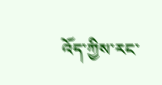འོད་ཀྱིས་རང་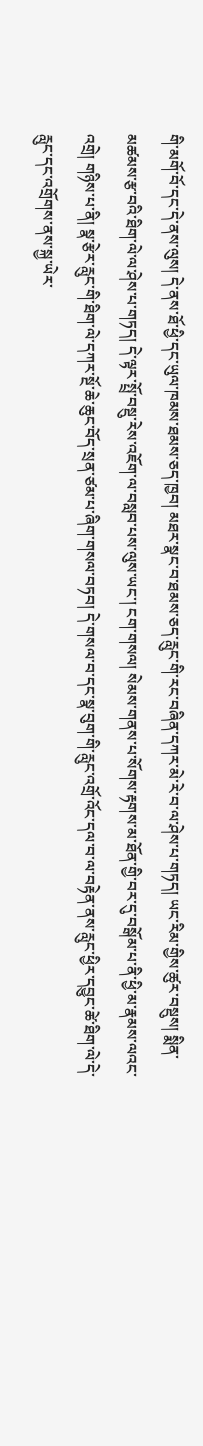གི་མགོ་བོ་དང་དེ་ནས་ལུས། དེ་ནས་ཐོ་ཕྱི་དང་ཡུལ་ཁམས་ཐམས་ཅད་ཁྱབ། མཐར་སྣང་བ་ཐམས་ཅད་རླུང་གི་རང་བཞིན་དཀར་མེ་རེ་བ་ལ་ཤེས་པ་གཏད། ཡང་རིམ་གྱིས་ཚུར་བསྡུས། སྨིན་མཚམས་རྩ་བའི་ཐིག་ལེ་ལ་ཤེས་པ་གཏད། དེ་ལྟར་སྤྲོ་བསྡུ་རེས་འཇོག་ལ་བསླབ་པས་ལུས་ཡང་། ངག་གསལ། སེམས་གནས་པ་སོགས་རྟགས་མ་ཐོན་གྱི་བར་དུ་བསྒོམ་པ་ནི་ཕྱི་མ་རྣམས་ལའང་འགྲེ། གཉིས་པ་ནི། སྣ་རྩེར་རླུང་གི་ཐིག་ལེ་དཀར་སྔོ་ཆེ་ཆུང་བོད་སྲན་ཙམ་པ་ཞིག་གསལ་བཏབ། དེ་གསལ་བ་དང་སྣ་བུག་གི་རླུང་འགྲོ་འོང་དལ་བ་ལ་བརྟེན་ནས་རླུང་ཕྱིར་དབྱུང་ཚེ་ཐིག་ལེ་དེ་རླུང་དང་འགྲོགས་ནས་སྐྱ་ཡེར་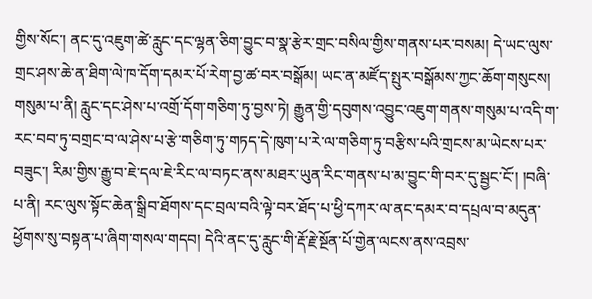གྱིས་སོང་། ནང་དུ་འཇུག་ཚེ་རླུང་དང་ལྷན་ཅིག་བྱུང་བ་སྣ་རྩེར་གྲང་བསིལ་གྱིས་གནས་པར་བསམ། དེ་ཡང་ལུས་གྲང་ཤས་ཆེ་ན་ཐིག་ལེ་ཁ་དོག་དམར་པོ་རེག་བྱ་ཚ་བར་བསྒོམ། ཡང་ན་མཛོད་སྤུར་བསྒོམས་ཀྱང་ཆོག་གསུངས། གསུམ་པ་ནི། རླུང་དང་ཤེས་པ་འགྲོ་དོག་གཅིག་ཏུ་བྱས་ཏེ། རྒྱུན་གྱི་དབུགས་འབྱུང་འཇུག་གནས་གསུམ་པ་འདི་ག་རང་བབ་ཏུ་བགྲང་བ་ལ་ཤེས་པ་རྩེ་གཅིག་ཏུ་གཏད་དེ་ཁུག་པ་རེ་ལ་གཅིག་ཏུ་བརྩིས་པའི་གྲངས་མ་ཡེངས་པར་བཟུང་། རིམ་གྱིས་རྒྱུ་བ་ཇེ་དལ་ཇེ་རིང་ལ་བཏང་ནས་མཐར་ཡུན་རིང་གནས་པ་མ་བྱུང་གི་བར་དུ་སྦྱང་ངོ་། །བཞི་པ་ནི། རང་ལུས་སྟོང་ཆེན་སྒྲིབ་ཐོགས་དང་བྲལ་བའི་ལྟེ་བར་ཐོད་པ་ཕྱི་དཀར་ལ་ནང་དམར་བ་དཔྲལ་བ་མདུན་ཕྱོགས་སུ་བསྟན་པ་ཞིག་གསལ་གདབ། དེའི་ནང་དུ་རླུང་གི་རྡོ་རྗེ་སྔོན་པོ་གྱེན་ལངས་ནས་འབྲས་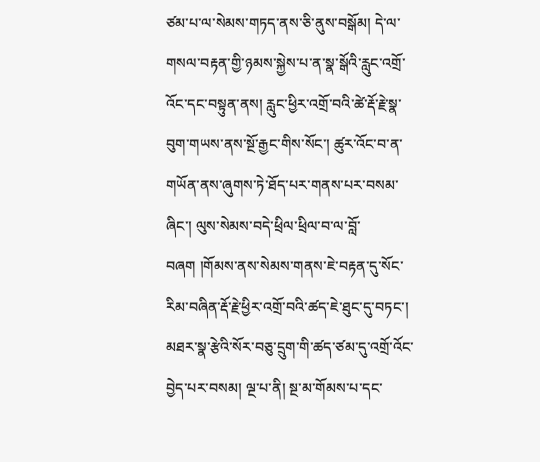ཙམ་པ་ལ་སེམས་གཏད་ནས་ཅི་ནུས་བསྒོམ། དེ་ལ་གསལ་བརྟན་གྱི་ཉམས་སྐྱེས་པ་ན་སྣ་སྒོའི་རླུང་འགྲོ་འོང་དང་བསྟུན་ནས། རླུང་ཕྱིར་འགྲོ་བའི་ཚེ་རྡོ་རྗེ་སྣ་བུག་གཡས་ནས་སྔོ་རྒྱང་གིས་སོང་། ཚུར་འོང་བ་ན་གཡོན་ནས་ཞུགས་ཏེ་ཐོད་པར་གནས་པར་བསམ་ཞིང་། ལུས་སེམས་བདེ་ཕྲིལ་ཕྲིལ་བ་ལ་བློ་བཞག །གོམས་ནས་སེམས་གནས་ཇེ་བརྟན་དུ་སོང་རིམ་བཞིན་རྡོ་རྗེ་ཕྱིར་འགྲོ་བའི་ཚད་ཇེ་ཐུང་དུ་བཏང་། མཐར་སྣ་རྩེའི་སོར་བཅུ་དྲུག་གི་ཚད་ཙམ་དུ་འགྲོ་འོང་བྱེད་པར་བསམ། ལྔ་པ་ནི། སྔ་མ་གོམས་པ་དང་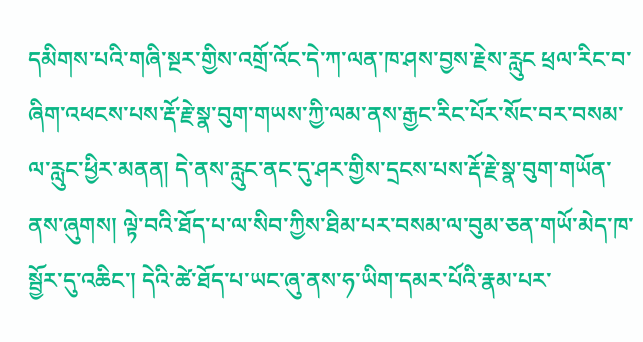དམིགས་པའི་གཞི་སྔར་གྱིས་འགྲོ་འོང་དེ་ཀ་ལན་ཁ་ཤས་བྱས་རྗེས་རླུང ཕྲལ་རིང་བ་ཞིག་འཕངས་པས་རྡོ་རྗེ་སྣ་བུག་གཡས་ཀྱི་ལམ་ནས་རྒྱང་རིང་པོར་སོང་བར་བསམ་ལ་རླུང་ཕྱིར་མནན། དེ་ནས་རླུང་ནང་དུ་ཤར་གྱིས་དྲངས་པས་རྡོ་རྗེ་སྣ་བུག་གཡོན་ནས་ཞུགས། ལྟེ་བའི་ཐོད་པ་ལ་སིབ་ཀྱིས་ཐིམ་པར་བསམ་ལ་བུམ་ཅན་གཡོ་མེད་ཁ་སྦྱོར་དུ་འཆིང་། དེའི་ཚེ་ཐོད་པ་ཡང་ཞུ་ནས་ཧ་ཡིག་དམར་པོའི་རྣམ་པར་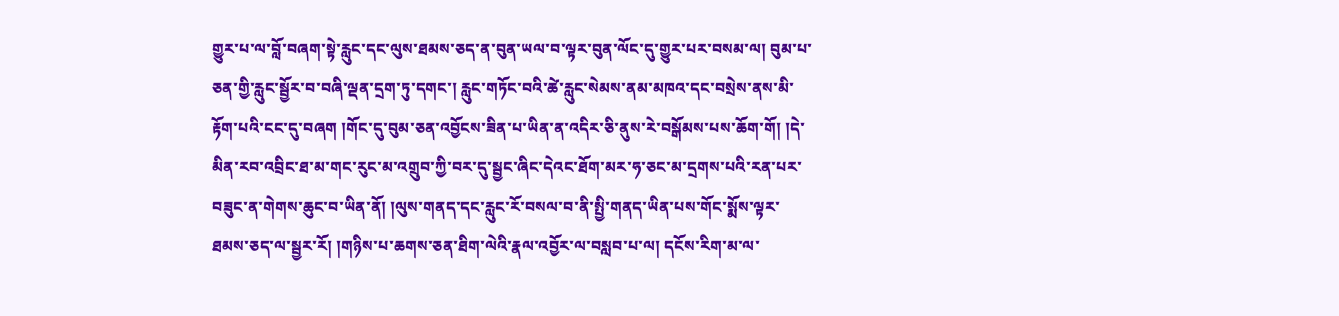གྱུར་པ་ལ་བློ་བཞག་སྟེ་རླུང་དང་ལུས་ཐམས་ཅད་ན་བུན་ཡལ་བ་ལྟར་བུན་ལོང་དུ་གྱུར་པར་བསམ་ལ། བུམ་པ་ཅན་གྱི་རླུང་སྦྱོར་བ་བཞི་ལྡན་དྲག་ཏུ་དགང་། རླུང་གཏོང་བའི་ཚེ་རླུང་སེམས་ནམ་མཁའ་དང་བསྲེས་ནས་མི་རྟོག་པའི་ངང་དུ་བཞག །གོང་དུ་བུམ་ཅན་འབྱོངས་ཟིན་པ་ཡིན་ན་འདིར་ཅི་ནུས་རེ་བསྒོམས་པས་ཆོག་གོ། །དེ་མིན་རབ་འབྲིང་ཐ་མ་གང་རུང་མ་འགྲུབ་ཀྱི་བར་དུ་སྦྱང་ཞིང་དེའང་ཐོག་མར་ཧ་ཅང་མ་དྲགས་པའི་རན་པར་བཟུང་ན་གེགས་ཆུང་བ་ཡིན་ནོ། །ལུས་གནད་དང་རླུང་རོ་བསལ་བ་ནི་སྤྱི་གནད་ཡིན་པས་གོང་སྨོས་ལྟར་ཐམས་ཅད་ལ་སྦྱར་རོ། །གཉིས་པ་ཆགས་ཅན་ཐིག་ལེའི་རྣལ་འབྱོར་ལ་བསླབ་པ་ལ། དངོས་རིག་མ་ལ་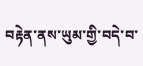བརྟེན་ནས་ཡུམ་གྱི་བདེ་བ་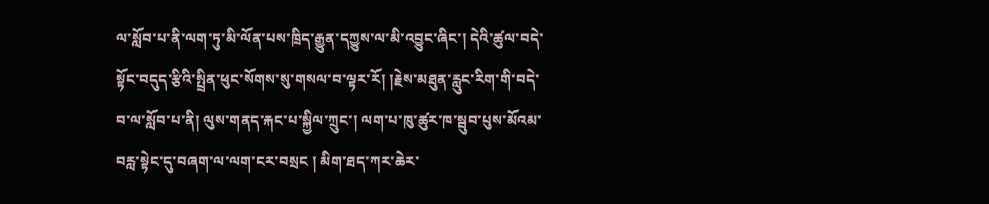ལ་སློབ་པ་ནི་ལག་ཏུ་མི་ལོན་པས་ཁྲིད་རྒྱུན་དཀྱུས་ལ་མི་འབྱུང་ཞིང་། དེའི་ཚུལ་བདེ་སྟོང་བདུད་རྩིའི་སྤྲིན་ཕུང་སོགས་སུ་གསལ་བ་ལྟར་རོ། །རྗེས་མཐུན་རླུང་རིག་གི་བདེ་བ་ལ་སློབ་པ་ནི། ལུས་གནད་རྐང་པ་སྐྱིལ་ཀྲུང་། ལག་པ་ཁུ་ཚུར་ཁ་སྦུབ་པུས་མོའམ་བརླ་སྟེང་དུ་བཞག་ལ་ལག་ངར་བསྲང ། མིག་ཐད་ཀར་ཆེར་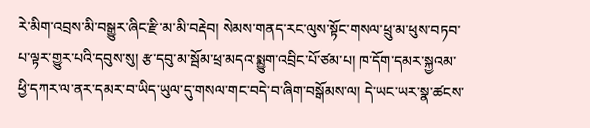རེ་མིག་འབྲས་མི་བསྒྱུར་ཞིང་རྫི་མ་མི་བརྡེབ། སེམས་གནད་རང་ལུས་སྟོང་གསལ་ཕྲུ་མ་ཕུས་བཏབ་པ་ལྟར་གྱུར་པའི་དབུས་སུ། རྩ་དབུ་མ་སྦོམ་ཕྲ་མདའ་སྨྱུག་འབྲིང་པོ་ཙམ་པ། ཁ་དོག་དམར་སྐྱའམ་ཕྱི་དཀར་ལ་ནར་དམར་བ་ཡིད་ཡུལ་དུ་གསལ་གང་བདེ་བ་ཞིག་བསྒོམས་ལ། དེ་ཡང་ཡར་སྣ་ཚངས་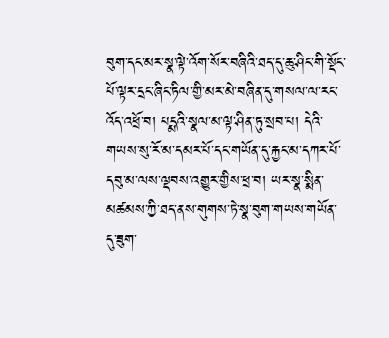བུག་དང་མར་སྣ་ལྟེ་འོག་སོར་བཞིའི་ཐད་དུ་ཆུ་ཤིང་གི་སྡོང་པོ་ལྟར་དྲང་ཞིང་ཏིལ་གྱི་མར་མེ་བཞིན་དུ་གསལ་ལ་རང་འོད་འཕྲོ་བ། པདྨའི་སྣལ་མ་ལྟ་ཤིན་ཏུ་སྲབ་པ། དེའི་གཡས་སུ་རོ་མ་དམར་པོ་དང་གཡོན་དུ་རྐྱང་མ་དཀར་པོ་དབུ་མ་ལས་ལྡབས་འགྱུར་གྱིས་ཕྲ་བ། ཡར་སྣ་སྨིན་མཚམས་ཀྱི་ཐད་ནས་གུགས་ཏེ་སྣ་བུག་གཡས་གཡོན་དུ་ཟུག་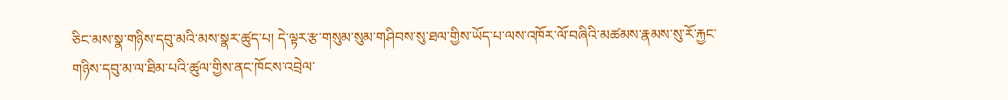ཅིང་མས་སྣ་གཉིས་དབུ་མའི་མས་སྣར་ཚུད་པ། དེ་ལྟར་རྩ་གསུམ་སུམ་གཤིབས་སུ་ཐལ་གྱིས་ཡོད་པ་ལས་འཁོར་ལོ་བཞིའི་མཚམས་རྣམས་སུ་རོ་རྐྱང་གཉིས་དབུ་མ་ལ་ཐིམ་པའི་ཚུལ་གྱིས་ནང་ཁོངས་འབྲེལ་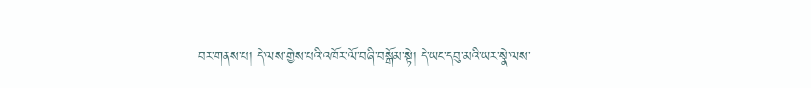བར་གནས་པ། དེ་ལས་གྱེས་པའི་འཁོར་ལོ་བཞི་བསྒོམ་སྟེ། དེ་ཡང་དབུ་མའི་ཡར་སྣེ་ལས་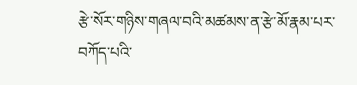རྩེ་སོར་གཉིས་གཞལ་བའི་མཚམས་ན་རྩེ་མོ་རྣམ་པར་བཀོད་པའི་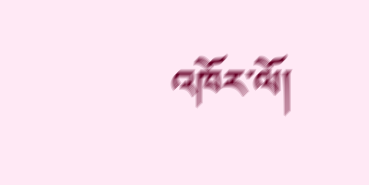འཁོར་ལོ།